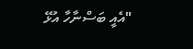"އެއީ ބަސްނާހާ އުޅޭ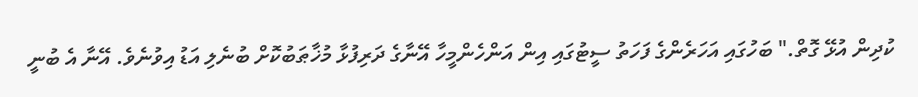ކުދިން އުޅޭ ގޮތް." ބަހުގައި އަހަރެންގެ ފަހަތު ސީޓުގައި އިން އަންހެންމީހާ އޭނާގެ ދަރިފުޅާ މުޚާޠަބުކޮށް ބުނެލި އަޑު އިވުނެވެ. އޭނާ އެ ބުނީ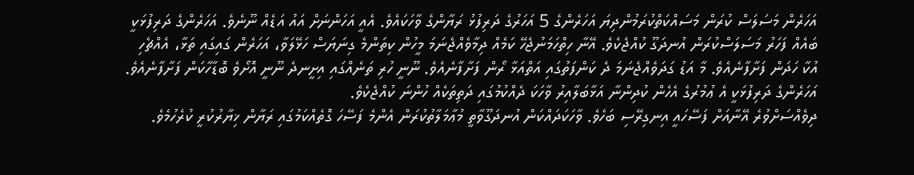އަހަރެން މަސަލަސް ކުރަން މަސައްކަތްކުރަމުންދިޔަ އަހަރެންގެ 5 އަހަރުގެ ދަރިފުޅު ރަޔާންގެ ވާހަކައެވެ. އެއީ އަހަންނަށް އައު އަޑެއް ނޫނެވެ. އަހަރެންގެ ދަރިފުޅަކީ ބައެއް ފަހަރު މަސަލަސްކުރަން އުނދަގޫ ކުއްޖެކެވެ. އޭނާ ހިތްހަމަނުޖެހޭ ކަމެއް ދިމާވެއްޖެނަމަ މީހުން ކިތަންމެ ގިނަޔަސް ހަޅޭލަވާ، އަހަރެން ގައިގައި ތަޅާ، އެއްޗެހި އުކާ ހަދަން ފަށާފާނެއެވެ. މާ އަޑު ގަދަވެއްޖެނަމަ ދެ ކަންފަތުގައި އަތްއަޅާ ރޯން ފަށާފާނެއެވެ. ނޫނީ ހުރި ތަނެއްގައި އިށީނދެ ނޫނީ އޮށޯވެ ބޮޑާހާކަން ފަށާފާނެއެވެ. އަހަރެންގެ ދަރިފުޅަކީ އެ ޢުމުރުގެ އެހެން ކުދިންނާ އަޅާބަލާއިރު ވާހަކަ ދެއްކުމުގައި ދަތިތަކެއް ހުންނަ ކުއްޖެކެވެ.
ދިވެއްސަށްވުރެ އޭނާއަށް ފަސޭހައީ އިނގިރޭސި ބަހެވެ. ވާހަކަދައްކަން އުނދަގޫވާތީ މުޢާމަލާތުކުރަން އެންމެ ފަސޭހަ ގޮތެއްކަމުގައި ރަޔާން ޚިޔާރުކުރީ ކުރެހުމެވެ.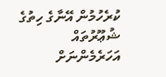ކުރެހުމުން އޭނާގެ ހިތުގެ ޝުޢޫރުތައް އަހަރެމެންނަށް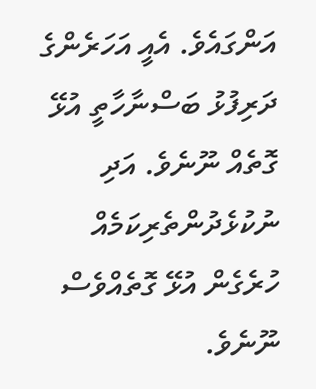އަންގައެވެ. އެއީ އަހަރެންގެ ދަރިފުޅު ބަސްނާހާތީ އުޅޭ ގޮތެއް ނޫނެވެ. އަދި ނުކުޅެދުންތެރިކަމެއް ހުރެގެން އުޅޭ ގޮތެއްވެސް ނޫނެވެ.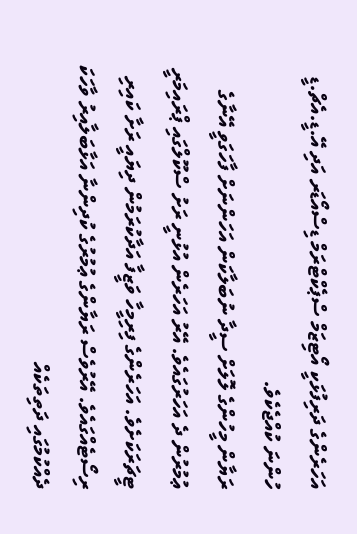އަހަރެންގެ ދަރިފުޅަކީ އޯޓިޒަމް ސްޕެކްޓްރަމް ޑިސްއޯޑަރ އަދި އޭ.ޑީ.އެޗް.ޑީ ހުންނަ ކުއްޖެކެވެ.
ރަޔާން މީހުންގެ ލޮލަށް ސީދާ ނުބަލާކަން އަހަންނަށް ފާހަގަވީ އޭނާގެ ޢުމުރުން ދެ އަހަރުގައެވެ. އޭރު އަހަރެން އުޅުނީ ރަށު ސްކޫލްގައި ޕްރައިމަރީ ޓީޗަރަކަށެވެ. އަހަރެންގެ ފިރިމީހާ ވަޒީފާ އަދާކުރަމުން ދިޔައީ ރަށާ ކައިރި ރިސޯޓެއްގައެވެ. އޭރުވެސް ރަޔާންގެ ޢުމުރުގެ ކުދިންނާ އަޅާބަލާއިރު ވާހަކަ ދެއްކުމުގައި ދަތިތަކެއް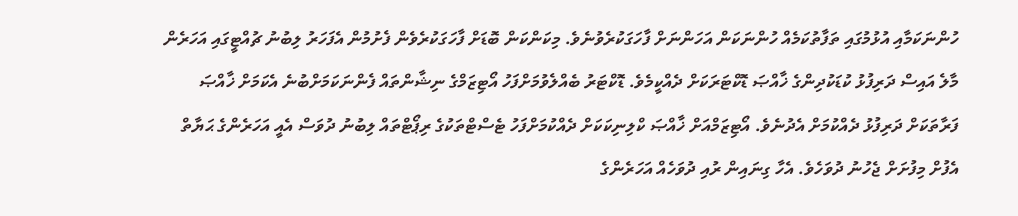ހުންނަކަމާއި އުޅުމުގައި ތަފާތުކަމެއް ހުންނަކަން އަހަންނަށް ފާހަގަކުރެވުނެވެ. މިކަންކަން ބޮޑަށް ފާހަގަކުރެވެން ފެށުމުން އެފަހަރު ލިބުނު ޗުއްޓީގައި އަހަރެން މާލެ އައިސް ދަރިފުޅު ކުޑަކުދިންގެ ޚާއްޞަ ޑޮކްޓަރަކަށް ދެއްކީމެވެ. ޑޮކްޓަރު ބެއްލެވުމަށްފަހު އޯޓިޒަމްގެ ނިޝާންތައް ފެންނަކަމަށްބުނެ އެކަމަށް ޚާއްޞަ ފަރާތަކަށް ދަރިފުޅު ދެއްކުމަށް އެދުނެވެ. އޯޓިޒަމްއަށް ޚާއްޞަ ކްލިނިކަކަށް ދެއްކުމަށްފަހު ޓެސްޓްތަކުގެ ރިޕޯޓްތައް ލިބުނު ދުވަސް އެއީ އަހަރެންގެ ޙަޔާތް އެފުށް މިފުށަށް ޖެހުނު ދުވަހެވެ. އެހާ ގިނައިން ރުއި ދުވަހެއް އަހަރެންގެ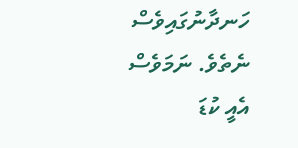ހަނދާނުގައިވެސް ނެތެވެ. ނަމަވެސް އެއީ ކުޑަ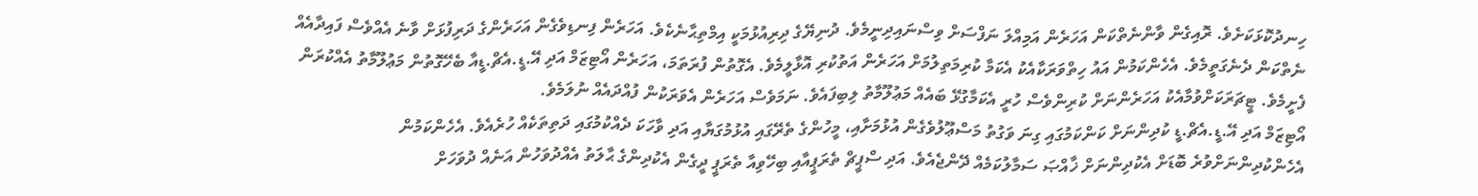ހިނދުކޮޅަކަށެވެ. ރޮއިގެން ވާންނެތްކަން އަހަރެން އަމިއްލަ ނަފްސަށް ވިސްނައިދިނީމެވެ. ދުނިޔޭގެ ދިރިއުޅުމަކީ އިމްތިޙާނެކެވެ. އަހަރެން ފިނޑިވެގެން އަހަރެންގެ ދަރިފުޅަށް ވާނެ އެއްވެސް ފައިދާއެއް ނެތްކަން ދެނެގަތީމެވެ. އެހެންކަމުން އައު ހިތްވަރަކާއެކު އެކަމާ ކުރިމަތިލުމަށް އަހަރެން އަތުކުރި އޮޅާލީމެވެ. އެގޮތުން ފުރަތަމަ، އަހަރެން އޯޓިޒަމް އަދި އޭ.ޑީ.އެޗް.ޑީއާ ބެހޭގޮތުން މަޢުލޫމާތު އެއްކުރަން ފެށީމެވެ. ޓީޗަރަކަށްވުމާއެކު އަހަރެންނަށް ކުރިންވެސް ހުރީ އެކަމާގުޅޭ ބައެއް މަޢުލޫމާތު ލިބިފައެވެ. ނަމަވެސް އަހަރެން އެވަރަކުން ފުއްދައެއް ނުލަމެވެ.
އޯޓިޒަމް އަދި އޭ.ޑީ.އެޗް.ޑީ ކުދިންނަށް ކަންކަމުގައި ގިނަ ވަގުތު މަސްޢޫލުވެގެން އުޅުމަށާއި، މީހުންގެ ތެރޭގައި އުޅުމުގަޔާއި އަދި ވާހަކަ ދެއްކުމުގައި ދަތިތަކެއް ހުރެއެވެ. އެހެންކަމުން އެހެންކުދިންނަށްވުރެ ބޮޑަށް އެކުދިންނަށް ޚާއްޞަ ސަމާލުކަމެއް ދޭންޖެއެވެ. އަދި ސްޕީޗް ތެރަޕީއާއި ބިހޭވިއާ ތެރަޕީ ދީގެން އެކުދިންގެ ޙާލަތު އެއްދުވަހުން އަނެއް ދުވަހަށް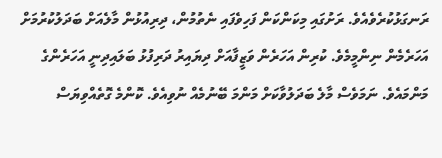ރަނގަޅުކުރެވެއެވެ. ރަށުގައި މިކަންކަން ފަހިވެފައި ނެތުމުން، ދިރިއުޅުން މާލެއަށް ބަދަލުކުރުމަށް އަހަރެމެން ނިންމީމެވެ. ކުރިން އަހަރެން ވަޒީފާއަށް ދިޔައިރު ދަރިފުޅު ބަލައިދިނީ އަހަރެންގެ މަންމައެވެ. ނަމަވެސް މާލެ ބަދަލުވާކަށް މަންމަ ބޭނުމެއް ނުވިއެވެ. ކޮންމެ ގޮތެއްވިޔަސް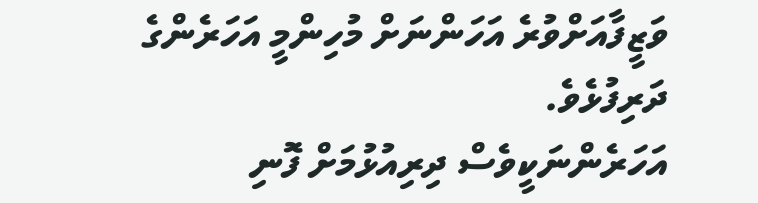ވަޒީފާއަށްވުރެ އަހަންނަށް މުހިންމީ އަހަރެންގެ ދަރިފުޅެވެ.
އަހަރެންނަކީވެސް ދިރިއުޅުމަށް ފޮނި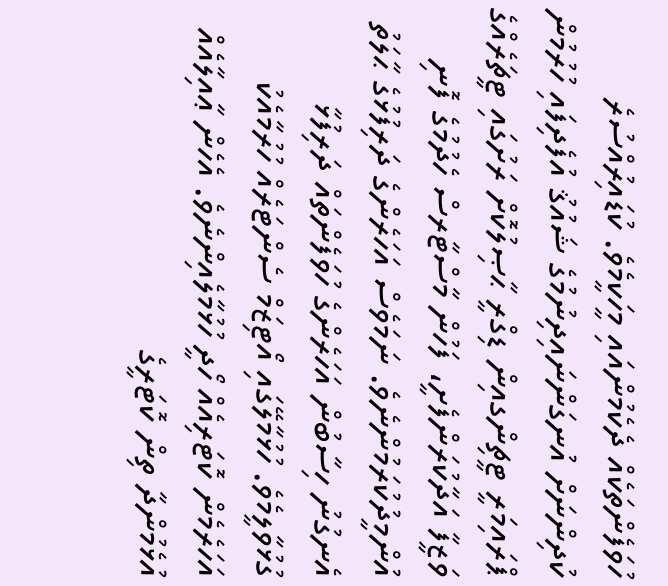ހުވަފެންތަކެއް ދެކެމުންއައި މީހަކީމެވެ. ކުޑައިރުއްސުރެ ކުދިންނަށް އުނގަންނައިދިނުމުގެ ޝައުޤު އުފެދިފައި ހުރުމުން ޕްރައިމަރީ ޓީޗިންގއިން ޑިގްރީ ޙާޞިލުކޮށް ރަށުގައި ޓީޗަރެއްގެ ވަޒީފާ އަދާކުރަންފެށީ، ފަހުން މާސްޓާރސް ހެދުމުގެ ފޮނި އުންމީދުކުރަމުންނެވެ. ނަމަވެސް އަހަރެންގެ ދަރިފުޅުގެ ޙާލަތު އެނގުނު ހިސާބުން އަހަރެންގެ ހުވަފެންތައް ދަރިފުޅާ ގުޅުވާލީމެވެ. ހުޅުމާލޭގައި އޯޓިޒަމް ސެންޓަރެއް ހުރުމާއެކު އަހަރެމެން ކޮޓަރިއެއް ހޯދީ ހުޅުމާލެއިންނެވެ. އެހެން ޢާއިލާއެއް އުޅެމުންދާ ތިން ކޮޓަރީގެ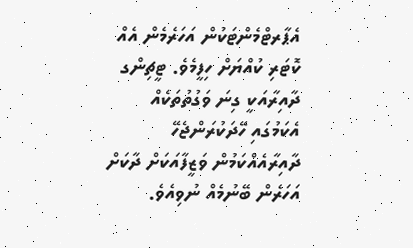އެޕާރޓްމެންޓަކުން އަހަރެމެން އެއް ކޮޓަރި ކުއްޔަށް ހިފީމެވެ. ޓީޗިންގ ދާއިރާއަކީ ގިނަ ވަގުތުތަކެއް އެކަމުގައި ހޭދަކުރަންޖެހޭ ދާއިރާއެއްކަމުން ވަޒީފާއަކަށް ދާކަށް އަހަރެން ބޭނުމެއް ނުވިއެވެ.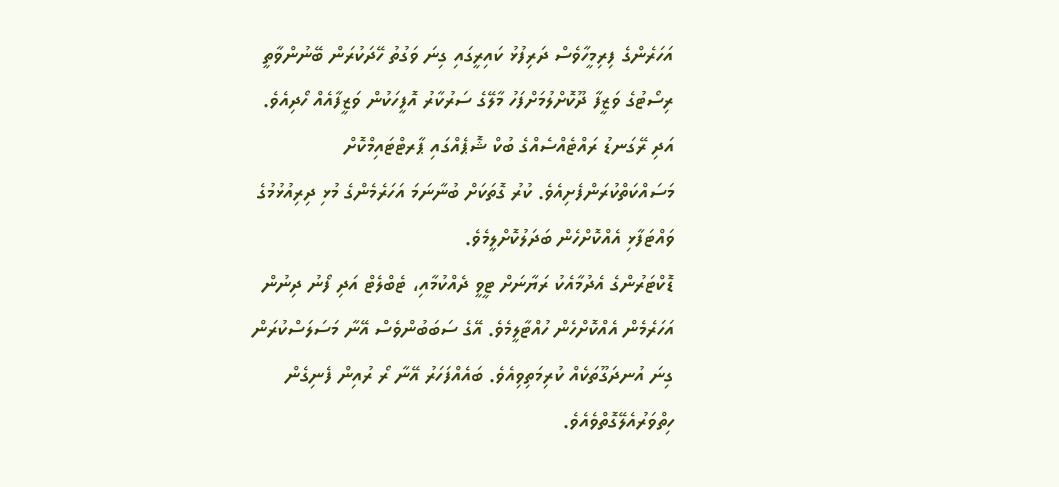އަހަރެންގެ ފިރިމީހާވެސް ދަރިފުޅު ކައިރީގައި ގިނަ ވަގުތު ހޭދަކުރަން ބޭނުންވާތީ ރިސޯޓުގެ ވަޒީފާ ދޫކޮށްލުމަށްފަހު މާލޭގެ ސަރުކާރު އޮފީހަކުން ވަޒީފާއެއް ހޯދިއެވެ. އަދި ރޭގަނޑު ރައްޓެއްސެއްގެ ބުކް ޝޮޕެއްގައި ޕާރޓްޓައިމްކޮށް މަސައްކަތްކުރަންފެށިއެވެ. ކުރު ގޮތަކަށް ބުނާނަމަ އަހަރެމެންގެ މުޅި ދިރިއުޅުމުގެ ވައްޓަފާޅި އެއްކޮށްހެން ބަދަލުކޮށްލީމެވެ.
ޑޮކްޓަރުންގެ އެދުމާއެކު ރަޔާނަށް ޓީވީ ދެއްކުމާއި، ޓެބްލެޓް އަދި ފޯނު ދިނުން އަހަރެމެން އެއްކޮށްހެން ހުއްޓާލީމެވެ. އޭގެ ސަބަބުންވެސް އޭނާ މަސަލަސްކުރަން ގިނަ އުނދަގޫތަކެއް ކުރިމަތިވިއެވެ. ބައެއްފަހަރު އޭނާ ރޯ ރުއިން ފެނިގެން ހިތްވަރުއެލޭގޮތްވެއެވެ.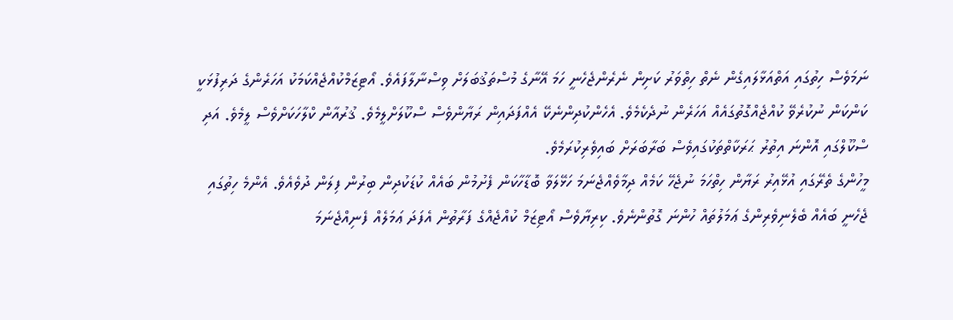ނަމަވެސް ހިތުގައި އަތްއަޅާލައިގެން ނެތް ހިތްވަރު ކަށިން ނެރެންޖެހެނީ ހަމަ އޭނާގެ މުސްތަޤުބަލަށް ވިސްނާލާފައެވެ. އޯޓިޒަމްކުއްޖެއްކަމަކު އަހަރެންގެ ދަރިފުޅަކީ ކަންކަން ނުކުރެވޭ ކުއްޖެއްގޮތުގައެއް އަހަރެން ނުދެކެމެވެ. އެހެންކުދިންނެކޭ އެއްފަދައިން ރަޔާންވެސް ސްކޫލަށްލީމެވެ. ޤުރުއާން ކްލާހަކަށްވެސް ލީމެވެ. އަދި ސްކޫލްގައި އޮންނަ އިތުރު ޙަރަކާތްތަކުގައިވެސް ބަރާބަރަށް ބައިވެރިކުރަމެވެ.
މީހުންގެ ތެރޭގައި އުޅޭއިރު ރަޔާން ހިތްހަމަ ނުޖެހޭ ކަމެއް ދިމާވެއްޖެނަމަ ހަޅޭލަވާ ބޮޑާހާކަން ފެށުމުން ބައެއް ކުޑަކުދިން ބިރުން ފިލަން ދުވެއެވެ. އެންމެ ހިތުގައި ޖެހެނީ ބައެއް ބެލެނިވެރިންގެ ޢަމަލުތައް ހުންނަ ގޮތުންނެވެ. ކިރިޔާވެސް އޯޓިޒަމް ކުއްޖެއްގެ ފަރާތުން އެފަދަ ޢަމަލެއް ފެނިއްޖެނަމަ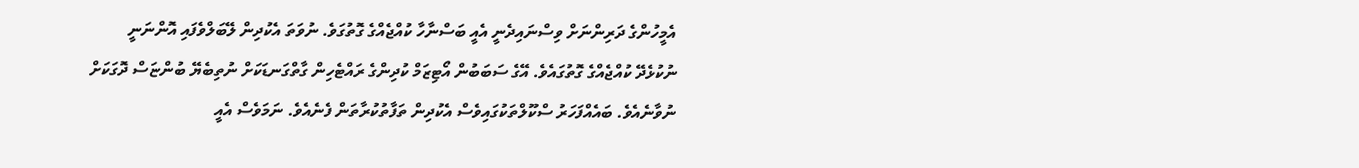އެމީހުންގެ ދަރިންނަށް ވިސްނައިދެނީ އެއީ ބަސްނާހާ ކުއްޖެއްގެ ގޮތުގަވެ. ނުވަތަ އެކުދިން ލޭބަލްވެފައި އޮންނަނީ ނުކުޅެދޭ ކުއްޖެއްގެ ގޮތުގައެވެ. އޭގެ ސަބަބުން އޯޓިޒަމް ކުދިންގެ ރައްޓެހިން ގާތްގަނޑަކަށް ނުތިބެޔޭ ބުންޏަސް ދޮގަކަށް ނުވާނެއެވެ. ބައެއްފަހަރު ސްކޫލްތަކުގައިވެސް އެކުދިން ތަފާތުކުރާތަން ފެނެއެވެ. ނަމަވެސް އެއީ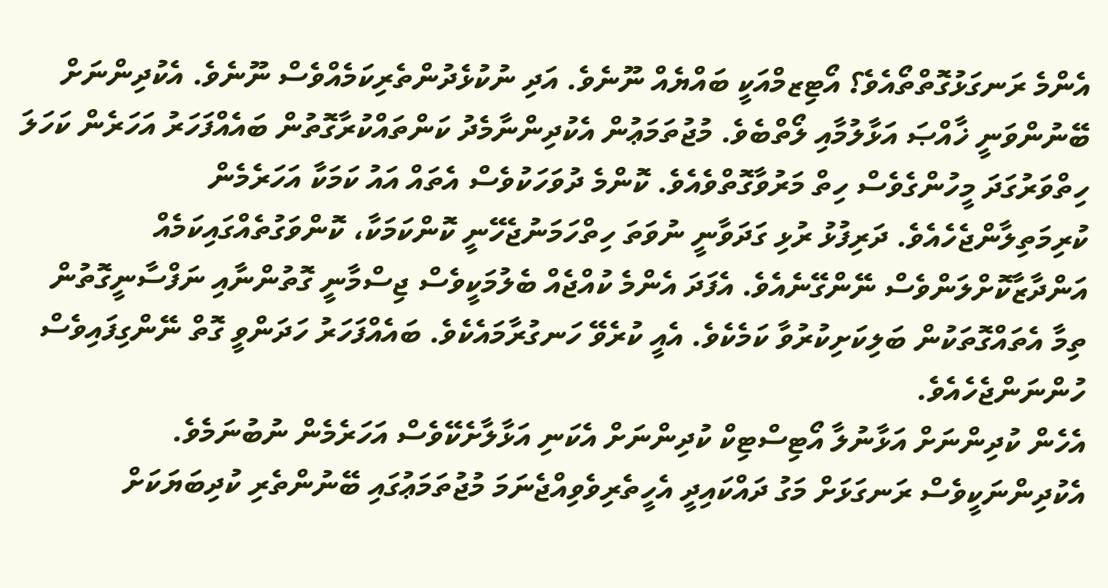އެންމެ ރަނގަޅުގޮތްތޯއެވެ؟ އޯޓިޒމްއަކީ ބައްޔެއް ނޫނެވެ. އަދި ނުކުޅެދުންތެރިކަމެއްވެސް ނޫނެވެ. އެކުދިންނަށް ބޭނުންވަނީ ޚާއްޞަ އަޅާލުމާއި ލޯތްބެވެ. މުޖުތަމަޢުން އެކުދިންނާމެދު ކަންތައްކުރާގޮތުން ބައެއްފަހަރު އަހަރެން ކަހަލަ ހިތްވަރުގަދަ މީހުންގެވެސް ހިތް މަރުވާގޮތްވެއެވެ. ކޮންމެ ދުވަހަކުވެސް އެތައް އައު ކަމަކާ އަހަރެމެން ކުރިމަތިލާންޖެހެއެވެ. ދަރިފުޅު ރުޅި ގަދަވާނީ ނުވަތަ ހިތްހަމަނުޖެހޭނީ ކޮންކަމަކާ، ކޮންވަގުތެއްގައިކަމެއް އަންދާޒާކޮށްލަންވެސް ނޭންގޭނެއެވެ. އެފަދަ އެންމެ ކުއްޖެއް ބެލުމަކީވެސް ޖިސްމާނީ ގޮތުންނާއި ނަފްސާނީގޮތުން ތިމާ އެތައްގޮތަކުން ބަލިކަށިކުރުވާ ކަމެކެވެ. އެއީ ކުރެވޭ ހަނގުރާމައެކެވެ. ބައެއްފަހަރު ހަދަންވީ ގޮތް ނޭންގިފައިވެސް ހުންނަންޖެހެއެވެ.
އެހެން ކުދިންނަށް އަޅާނުލާ އޯޓިސްޓިކް ކުދިންނަށް އެކަނި އަޅާލާށެކޭވެސް އަހަރެމެން ނުބުނަމެވެ. އެކުދިންނަކީވެސް ރަނގަޅަށް މަގު ދައްކައިދީ އެހީތެރިވެވިއްޖެނަމަ މުޖުތަމަޢުގައި ބޭނުންތެރި ކުދިބަޔަކަށް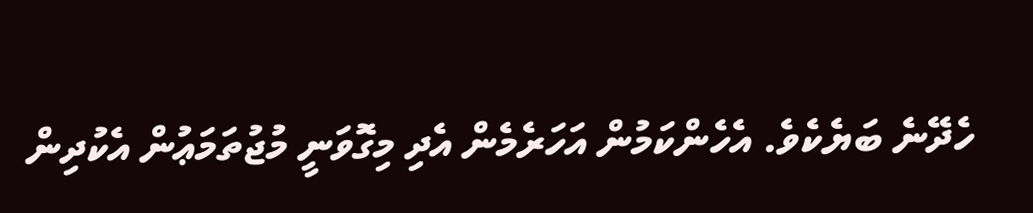ހެދޭނެ ބަޔެކެވެ. އެހެންކަމުން އަހަރެމެން އެދި މިގޮވަނީ މުޖުތަމަޢުން އެކުދިން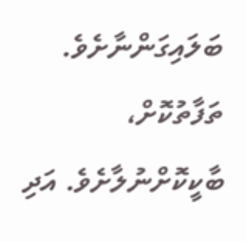ބަލައިގަންނާށެވެ. ތަފާތުކޮށް، ބާކީކޮށްނުލާށެވެ. އަދި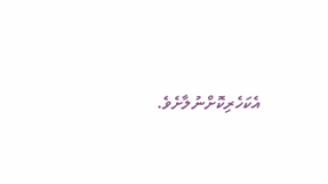އެކަހެރިކޮށްނުލާށެވެ.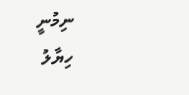ނިމުނީ
ހިޔާލު